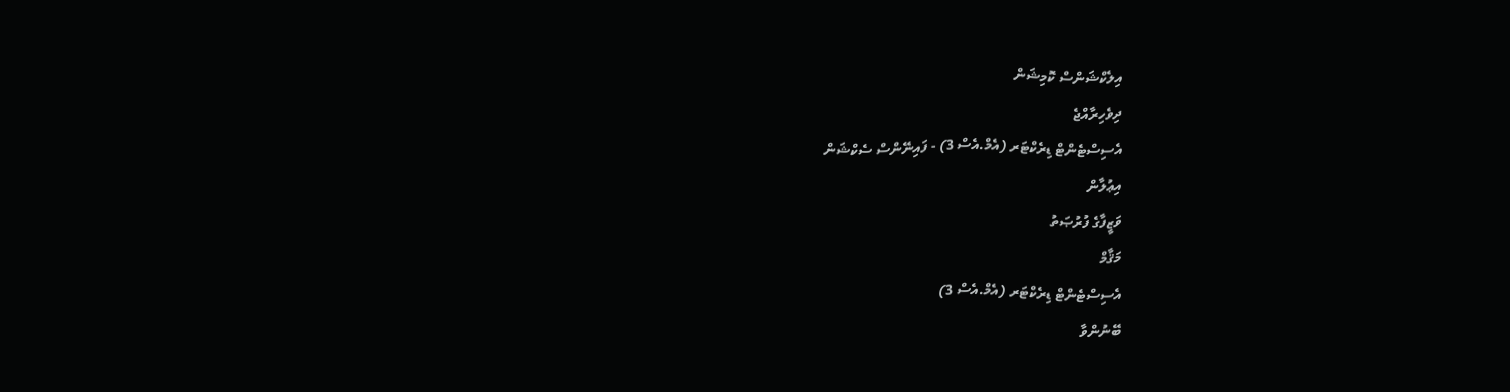އިލެކްޝަންސް ކޮމިޝަން
ދިވެހިރާއްޖެ
އެސިސްޓެންޓް ޑިރެކްޓަރ (އެމް.އެސް 3) - ފައިނޭންސް ސެކްޝަން
އިޢުލާން
ވަޒީފާގެ ފުރުޞަތު
މަޤާމް
އެސިސްޓެންޓް ޑިރެކްޓަރ (އެމް.އެސް 3)
ބޭނުންވާ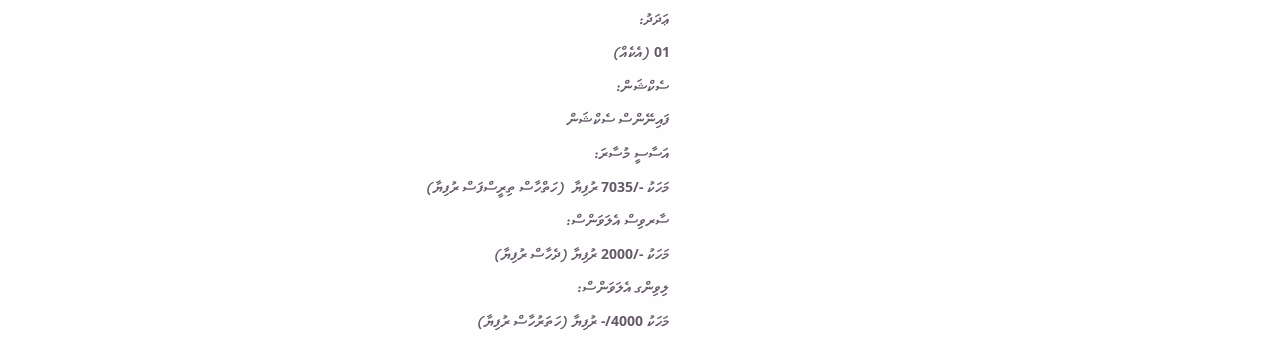ޢަދަދު:
01 (އެކެއް)
ސެކްޝަން:
ފައިނޭންސް ސެކްޝަން
އަސާސީ މުސާރަ:
މަހަކު -/7035 ރުފިޔާ  (ހަތްހާސް ތިރީސްފަސް ރުފިޔާ)
ސާރވިސް އެލަވަންސް:
މަހަކު -/2000 ރުފިޔާ (ދެހާސް ރުފިޔާ)
ލިވިންގ އެލަވަންސް:
މަހަކު 4000/- ރުފިޔާ (ހަތަރުހާސް ރުފިޔާ)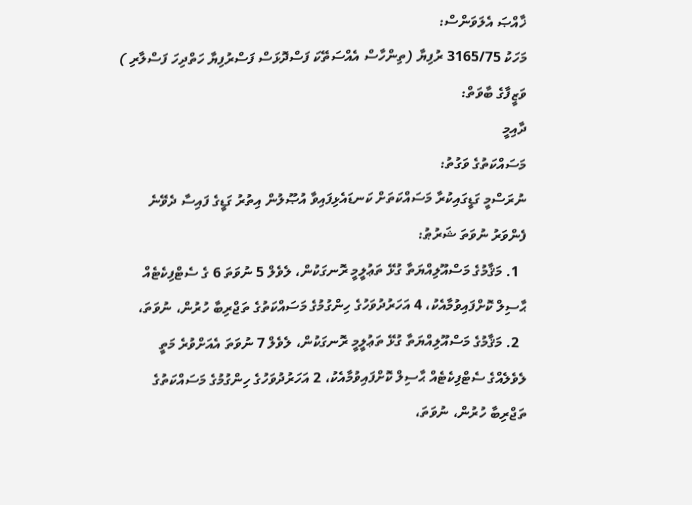ޚާއްޞަ އެލަވަންސް:
މަހަކު 3165/75 ރުފިޔާ (ތިންހާސް އެއްސަތޭކަ ފަސްދޮޅަސް ފަސްރުފިޔާ ހަތްދިހަ ފަސްލާރި )
ވަޒީފާގެ ބާވަތް:
ދާއިމީ
މަސައްކަތުގެ ވަގުތު:
ނުރަސްމީ ގަޑީގައިކުރާ މަސައްކަތަށް ކަނޑައެޅިފައިވާ އުޞޫލުން އިތުރު ގަޑީގެ ފައިސާ ދެވޭނެ
ފެންވަރު ނުވަތަ ޝަރުޠު:
  1. މަޤާމުގެ މަސްއޫލިއްޔަތާ ގުޅޭ ތަޢުލީމީ ރޮނގަކުން، ލެވެލް 5 ނުވަތަ 6 ގެ ސެޓްފިކެޓެއް ޙާސިލް ކޮށްފައިވުމާއެކު، 4 އަހަރުދުވަހުގެ ހިންގުމުގެ މަސައްކަތުގެ ތަޖްރިބާ ހުރުން، ނުވަތަ،
  2. މަޤާމުގެ މަސްއޫލިއްޔަތާ ގުޅޭ ތަޢުލީމީ ރޮނގަކުން، ލެވެލް 7 ނުވަތަ އެއަށްވުރެ މަތީ ލެވެލެއްގެ ސެޓްފިކެޓެއް ޙާސިލް ކޮށްފައިވުމާއެކު، 2 އަހަރުދުވަހުގެ ހިންގުމުގެ މަސައްކަތުގެ ތަޖްރިބާ ހުރުން، ނުވަތަ،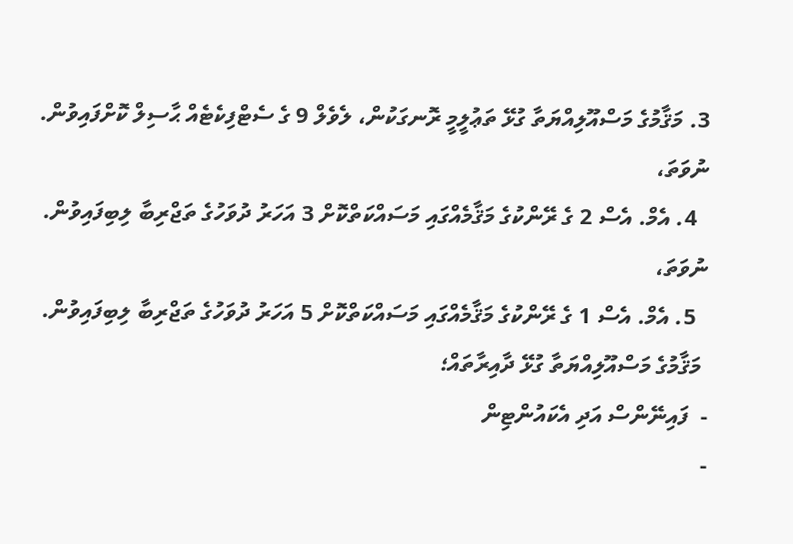3. މަޤާމުގެ މަސްއޫލިއްޔަތާ ގުޅޭ ތަޢުލީމީ ރޮނގަކުން، ލެވެލް 9 ގެ ސެޓްފިކެޓެއް ޙާސިލް ކޮށްފައިވުން. ނުވަތަ،
  4. އެމް. އެސް 2 ގެ ރޭންކުގެ މަޤާމެއްގައި މަސައްކަތްކޮށް 3 އަހަރު ދުވަހުގެ ތަޖްރިބާ ލިބިފައިވުން. ނުވަތަ،
  5. އެމް. އެސް 1 ގެ ރޭންކުގެ މަޤާމެއްގައި މަސައްކަތްކޮށް 5 އަހަރު ދުވަހުގެ ތަޖްރިބާ ލިބިފައިވުން.
 މަޤާމުގެ މަސްއޫލިއްޔަތާ ގުޅޭ ދާއިރާތައް؛
-  ފައިނޭންސް އަދި އެކައުންޓިން
-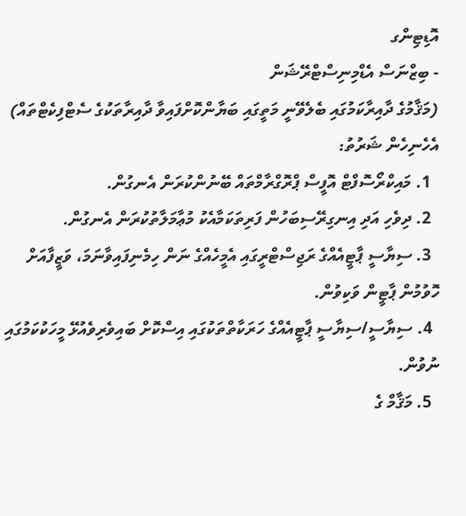އޮޑިޓިންގ
- ބިޒްނަސް އެޑްމިނިސްޓްރޭޝަން
(މަޤާމުގެ ދާއިރާކަމުގައި ބެލެވޭނީ މަތީގައި ބަޔާންކޮށްފައިވާ ދާއިރާތަކުގެ ސެޓްފިކެޓްތައް)
އެހެނިހެން ޝަރުތު:
  1. މައިކްރޯސޮފްޓް އޮފީސް ޕްރޮގްރާމްތައް ބޭނުންކުރަން އެނގުން.
  2. ދިވެހި އަދި އިނގިރޭސިބަހުން ފަރިތަކަމާއެކު މުޢާމަލާތުކުރަން އެނގުން.
  3. ސިޔާސީ ޕާޓީއެއްގެ ރަޖިސްޓްރީގައި އެމީހެއްގެ ނަން ހިމެނިފައިވާނަމަ، ވަޒީފާއަށް ހޮވުމުން ޕާޓީން ވަކިވުން.
  4. ސިޔާސީ/ސިޔާސީ ޕާޓީއެއްގެ ހަރަކާތްތަކުގައި އިސްކޮށް ބައިވެރިވެއުޅޭ މީހަކުކަމުގައި ނުވުން.
  5. މަޤާމް ގެ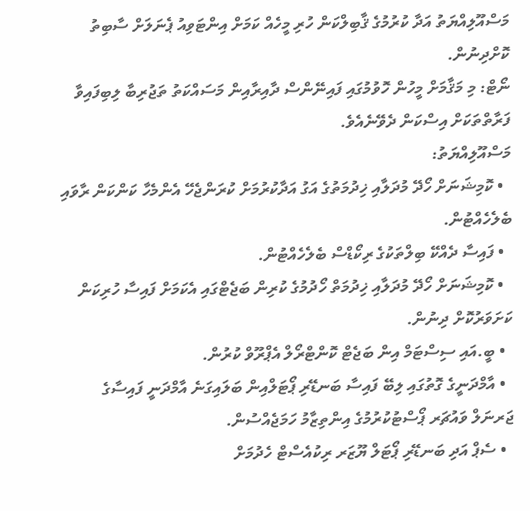މަސްއޫލިއްޔަތު އަދާ ކުރުމުގެ ޤާބިލްކަން ހުރި މީހެއް ކަމަށް އިންޓަވިއު ޕެނަލަށް ސާބިތު ކޮށްދިނުން.
ނޯޓް: މި މަޤާމަށް މީހުން ހޮވުމުގައި ފައިނޭންސް ދާއިރާއިން މަސައްކަތު ތަޖުރިބާ ލިބިފައިވާ ފަރާތްތަކަށް އިސްކަން ދެވޭނެއެވެ.
މަސްއޫލިއްޔަތު:
  • ކޮމިޝަނަށް ހޯދޭ މުދަލާއި ޚިދުމަތުގެ އަގު އަދާކުރުމަށް ކުރަންޖެހޭ އެންމެހާ ކަންކަން ރާވައި ބެލެހެއްޓުން.
  • ފައިސާ ދެއްކޭ ބިލްތަކުގެ ރިކޯޑްސް ބެލެހެއްޓުން.
  • ކޮމިޝަނަށް ހޯދޭ މުދަލާއި ޚިދުމަތް ހޯދުމުގެ ކުރިން ބަޖެޓްގައި އެކަމަށް ފައިސާ ހުރިކަން ކަށަވަރުކޮށް ދިނުން.
  • ބީ.އައި ސިސްޓަމް އިން ބަޖެޓް ކޮންޓްރޯލް އެޕްރޫވް ކުރުން.
  • އާމްދަނީގެ ގޮތުގައި ލިބޭ ފައިސާ ބަނޑޭރި ޕޯޓަލްއިން ބަލައިގަނެ އާމްދަނީ ފައިސާގެ ޖަރނަލް ވައުޗަރ ޕޯސްޓުކުރުމުގެ އިންތިޒާމު ހަމަޖެއްސުން.
  • ސެޕް އަދި ބަނޑޭރި ޕޯޓަލް ޔޫޒަރ ރިކުއެސްޓް ހެދުމަށް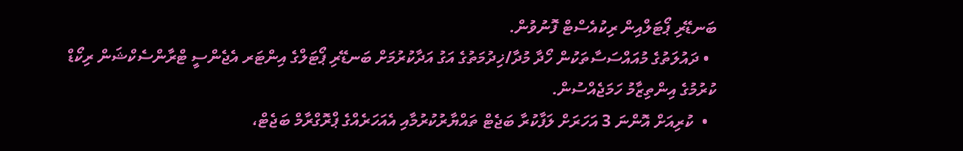ބަނޑޭރި ޕޯޓަލްއިން ރިކުއެސްޓް ފޮނުވުން.
  • ދައުލަތުގެ މުއައްސަސާތަކުން ހޯދާ މުދާ/ޚިދުމަތުގެ އަގު އަދާކުރުމަށް ބަނޑޭރި ޕޯޓަލްގެ އިންޓަރ އެޖެންސީ ޓްރާންސެކްޝަން ރިކޯޑް ކުރުމުގެ އިންތިޒާމު ހަމަޖެއްސުން.
  •  ކުރިއަށް އޮންނަ 3 އަހަރަށް ލަފާކުރާ ބަޖެޓް ތައްޔާރުކުރުމާއި އެއަހަރެއްގެ ޕްރޮގްރާމް ބަޖެޓް،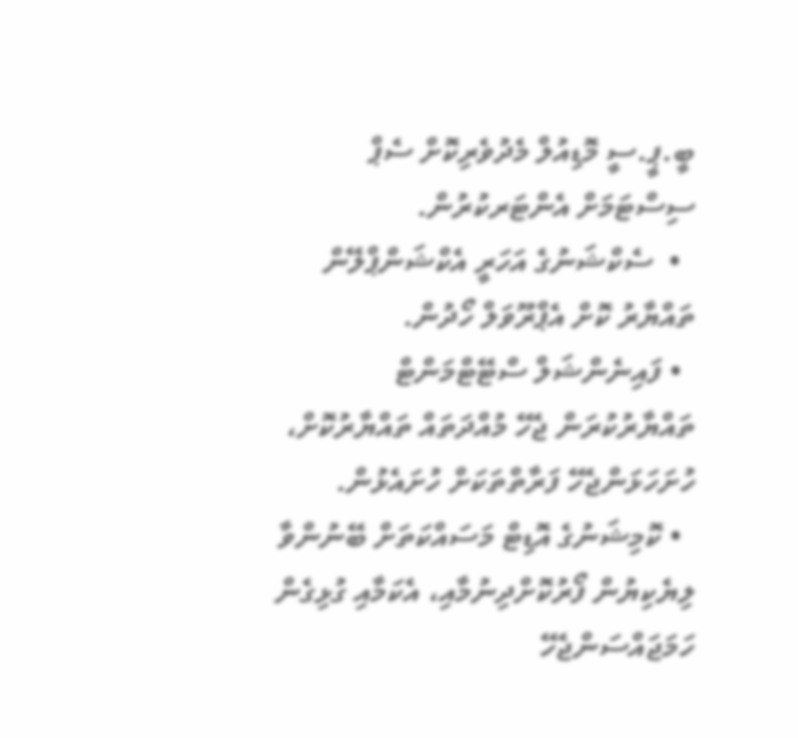ބީ.ޕީ.ސީ މޮޑިއުލް މެދުވެރިކޮށް ސެޕް ސިސްޓަމަށް އެންޓަރކުރުން.
  •  ސެކްޝަނުގެ އަހަރީ އެކްޝަންޕްލޭން ތައްޔާރު ކޮށް އެޕްރޫވަލް ހޯދުން.
  • ފައިނެންޝަލް ސްޓޭޓްމަންޓް ތައްޔާރުކުރަން ޖެހޭ މުއްދަތައް ތައްޔާރުކޮށް، ހުށަހަޅަންޖެހޭ ފަރާތްތަކަށް ހުށައެޅުން.
  • ކޮމިޝަނުގެ އޮޑިޓް މަސައްކަތަށް ބޭނުންވާ ލިޔެކިޔުން ފޯރުކޮށްދިނުމާއި، އެކަމާއި ގުޅިގެން ހަމަޖައްސަންޖެހޭ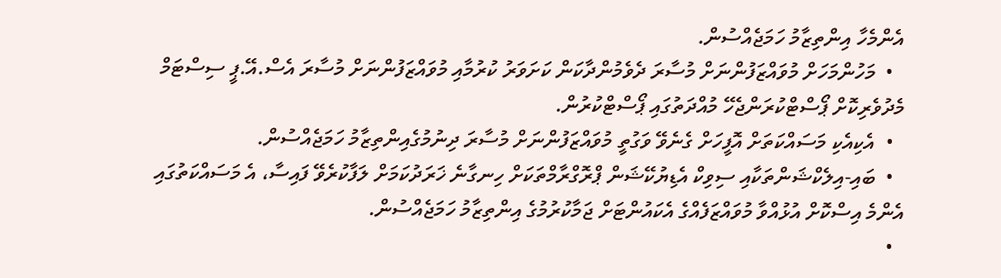އެންމެހާ އިންތިޒާމު ހަމަޖެއްސުން.
  •  މަހުންމަހަށް މުވައްޒަފުންނަށް މުސާރަ ދެވެމުންދާކަން ކަށަވަރު ކުރުމާއި މުވައްޒަފުންނަށް މުސާރަ އެސް.އޭ.ޕީ ސިސްޓަމް މެދުވެރިކޮށް ޕޯސްޓްކުރަންޖެހޭ މުއްދަތުގައި ޕޯސްޓްކުރުން.
  •  އެކިއެކި މަސައްކަތަށް އޮފީހަށް ގެނެވޭ ވަގުތީ މުވައްޒަފުންނަށް މުސާރަ ދިނުމުގެއިންތިޒާމު ހަމަޖެއްސުން.
  •  ބައި-އިލެކްޝަންތަކާއި ސިވިކް އެޑިޔުކޭޝަން ޕްރޮގްރާމްތަކަށް ހިނގާނެ ޚަރަދުކަމަށް ލަފާކުރެވޭ ފައިސާ، އެ މަސައްކަތުގައި އެންމެ އިސްކޮށް އުޅުއްވާ މުވައްޒަފެއްގެ އެކައުންޓަށް ޖަމާކުރުމުގެ އިންތިޒާމު ހަމަޖެއްސުން.
  •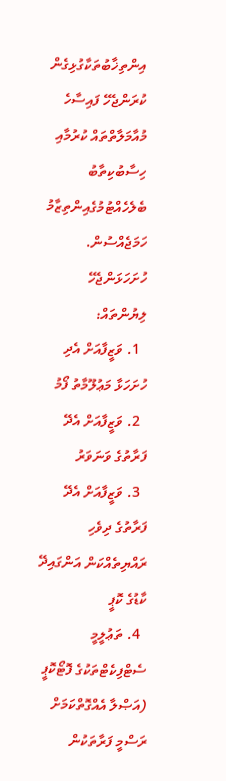އިންތިޚާބުތަކާގުޅިގެން ކުރަންޖެހޭ ފައިސާހެ މުއާމަލާތްތައް ކުރުމާއި ހިސާބުކިތާބު ބެލެހެއްޓުމުގެއިންތިޒާމު ހަމަޖެއްސުން.
ހުށަހަޅަންޖެހޭ ލިޔުންތައް:
  1. ވަޒީފާއަށް އެދި ހުށަހަޅާ މަޢުލޫމާތު ފޯމު
  2. ވަޒީފާއަށް އެދޭ ފަރާތުގެ ވަނަވަރު
  3. ވަޒީފާއަށް އެދޭ ފަރާތުގެ ދިވެހި ރައްޔިތެއްކަން އަންގައިދޭ ކާޑުގެ ކޮޕީ
  4. ތަޢުލީމީ ސެޓްފިކެޓްތަކުގެ ފޮޓޯކޮޕީ (އަޞްލާ އެއްގޮތްކަމަށް ރަސްމީ ފަރާތަކުން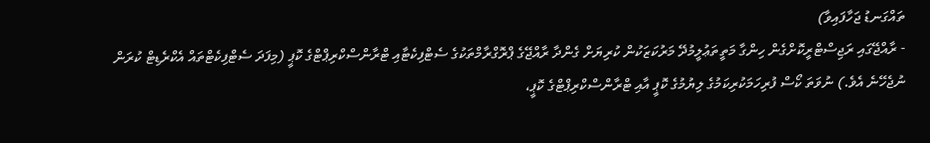ތައްގަނޑު ޖަހާފައިވާ)
- ރާއްޖޭގައި ރަޖިސްޓްރީކޮށްގެން ހިންގާ މަތީތަޢުލީމުދޭ މަރުކަޒަކުން ކުރިޔަށް ގެންދާ ރާއްޖޭގެ ޕްރޮގްރާމްތަކުގެ ސެޓްފިކެޓާއި ޓްރާންސްކްރިޕްޓްގެ ކޮޕީ (މިފަދަ ސެޓްފިކެޓްތައް އެކްރެޑިޓް ކުރަން ނުޖެހޭނެ އެވެ.) ނުވަތަ ކޯސް ފުރިހަމަކުރިކަމުގެ ލިޔުމުގެ ކޮޕީ އާއި ޓްރާންސްކްރިޕްޓްގެ ކޮޕީ،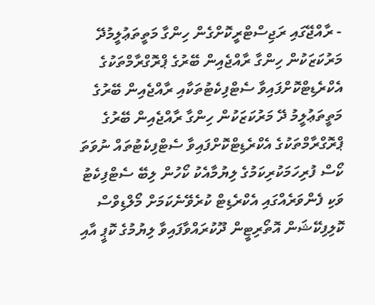- ރާއްޖޭގައި ރަޖިސްޓްރީކޮށްގެން ހިންގާ މަތީތަޢުލީމުދޭ މަރުކަޒަކުން ހިންގާ ރާއްޖެއިން ބޭރުގެ ޕްރޮގްރާމްތަކުގެ އެކްރެޑިޓްކޮށްފައިވާ ސެޓްފިކެޓުތަކާއި ރާއްޖެއިން ބޭރުގެ މަތީތަޢުލީމު ދޭ މަރުކަޒަކުން ހިންގާ ރާއްޖެއިން ބޭރުގެ ޕްރޮގްރާމްތަކުގެ އެކްރެޑިޓްކޮށްފައިވާ ސެޓްފިކެޓުތައް ނުވަތަ ކޯސް ފުރިހަމަކުރިކަމުގެ ލިޔުމާއެކު ކޯހުން ލިބޭ ސެޓްފިކެޓު ވަކި ފެންވަރެއްގައި އެކްރެޑިޓް ކުރެވޭނެކަމަށް މޯލްޑިވްސް ކޮލިފިކޭޝަން އޮތޯރިޓީން ދޫކުރައްވާފައިވާ ލިޔުމުގެ ކޮޕީ އާއި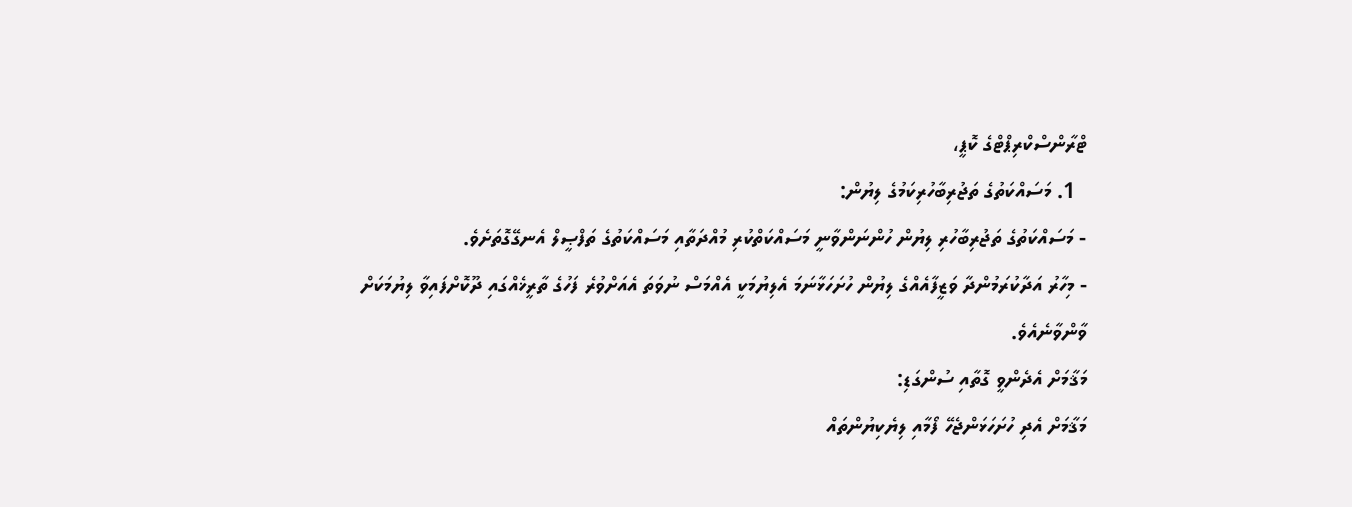ޓްރާންސްކްރިޕްޓްގެ ކޮޕީ،
  1. މަސައްކަތުގެ ތަޖުރިބާހުރިކަމުގެ ލިޔުން:
- މަސައްކަތުގެ ތަޖުރިބާހުރި ލިޔުން ހުންނަންވާނީ މަސައްކަތްކުރި މުއްދަތާއި މަސައްކަތުގެ ތަފްޞީލް އެނގޭގޮތަށެވެ.
- މިހާރު އަދާކުރަމުންދާ ވަޒީފާއެއްގެ ލިޔުން ހުށަހަޅާނަމަ އެލިޔުމަކީ އެއްމަސް ނުވަތަ އެއަށްވުރެ ފަހުގެ ތާރީޚެއްގައި ދޫކޮށްފައިވާ ލިޔުމަކަށް ވާންވާނެއެވެ.
މަޤާމަށް އެދެންވީ ގޮތާއި ސުންގަޑި:
މަޤާމަށް އެދި ހުށަހަޅަންޖެހޭ ފޯމާއި ލިޔެކިޔުންތައް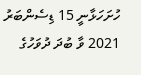ހުށަހަޅާނީ 15 ޑިސެންބަރު 2021 ވާ ބުދަ ދުވަހުގެ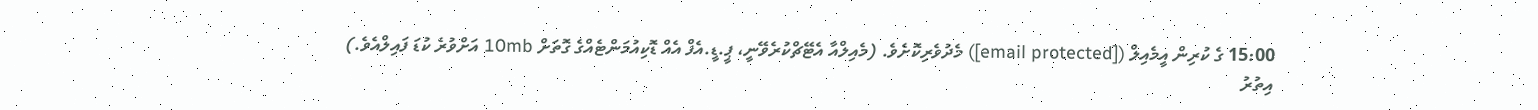15:00 ގެ ކުރިން އީމެއިލް ([email protected]) މެދުވެރިކޮށެވެ. (މެއިލްއާ އެޓޭޗްކުރެވޭނީ، ޕީ.ޑީ.އެފް އެއް ޑޮކިއުމަންޓެއްގެ ގޮތަށް 10mb އަށްވުރެ ކުޑަ ފައިލްއެވެ.)
އިތުރު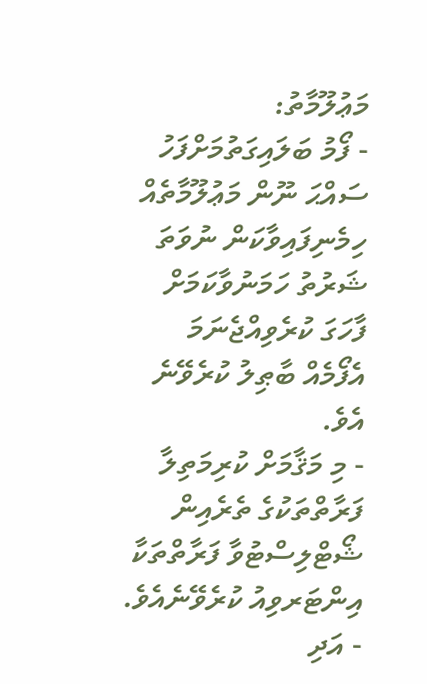މަޢުލޫމާތު:
- ފޯމު ބަލައިގަތުމަށްފަހު ސައްޙަ ނޫން މަޢުލޫމާތެއް ހިމެނިފައިވާކަން ނުވަތަ ޝަރުތު ހަމަނުވާކަމަށް ފާހަގަ ކުރެވިއްޖެނަމަ އެފޯމެއް ބާޠިލު ކުރެވޭނެ އެވެ.
- މި މަޤާމަށް ކުރިމަތިލާ ފަރާތްތަކުގެ ތެރެއިން ޝޯޓްލިސްޓުވާ ފަރާތްތަކާ އިންޓަރވިއު ކުރެވޭނެއެވެ.
- އަދި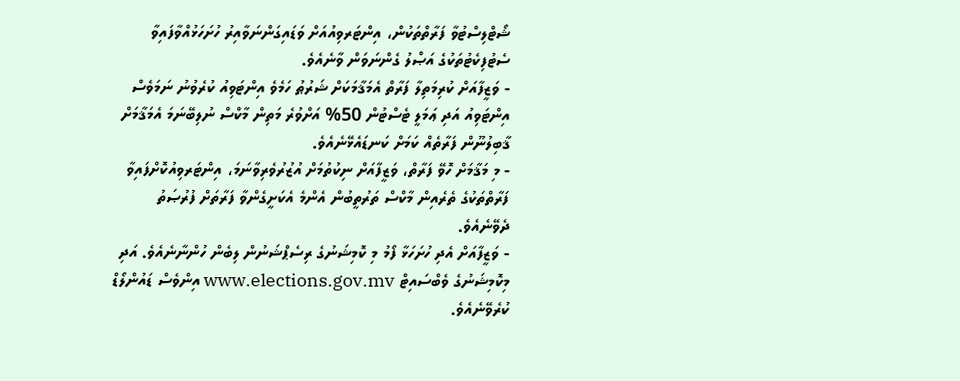ޝޯޓްލިސްޓުވާ ފަރާތްތަކުން، އިންޓަރވިއުއަށް ވަޑައިގަންނަވާއިރު ހުށަހަޅުއްވާފައިވާ ސެޓުފިކެޓުތަކުގެ އަޞްލު ގެންނަވަން ވާނެއެވެ.
- ވަޒީފާއަށް ކުރިމަތިލާ ފަރާތް އެމަޤާމަކަށް ޝަރުޠު ހަމެވެ އިންޓަވިއު ކުރެވުނު ނަމަވެސް އިންޓަވިއު އަދި ޢަމަލީ ޓެސްޓުން 50% އަށްވުރެ މަތިން މާކްސް ނުލިބޭނަމަ އެމަޤާމަށް ޤާބިލުނޫން ފަރާތެއް ކަމަށް ކަނޑައެޅޭނެއެވެ.
- މި މަޤާމަށް ހޮވޭ ފަރާތް، ވަޒީފާއަށް ނިކުތުމަށް އުޒުރުވެރިވާނަމަ، އިންޓަރވިއުކޮށްފައިވާ ފަރާތްތަކުގެ ތެރެއިން މާކްސް ތަރުތީބުން އެންމެ އެކަށީގެންވާ ފަރާތަށް ފުރުޞަތު ދެވޭނެއެވެ.
- ވަޒީފާއަށް އެދި ހުށަހަޅާ ފޯމު މި ކޮމިޝަނުގެ ރިސެޕްޝަނުން ލިބެން ހުންނާނެއެވެ. އަދި މިކޮމިޝަނުގެ ވެބްސައިޓް www.elections.gov.mv އިންވެސް ޑައުންލޯޑް ކުރެވޭނެއެވެ.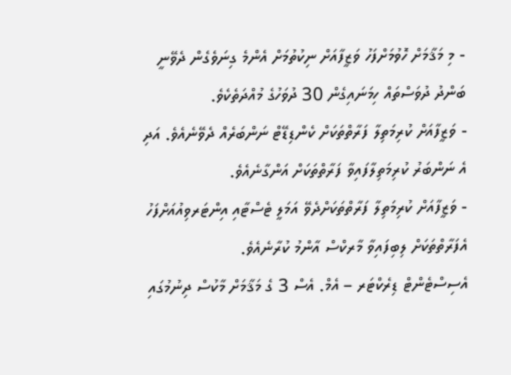- މި މަޤާމަށް ހޮވުމަށްފަހު ވަޒީފާއަށް ނިކުތުމަށް އެންމެ ގިނަވެގެން ދެވޭނީ ބަންދު ދުވަސްތައް ހިމަނައިގެން 30 ދުވަހުގެ މުއްދަތެކެވެ.
- ވަޒީފާއަށް ކުރިމަތިލާ ފަރާތްތަކަށް ކެންޑިޑޭޓް ނަންބަރެއް ދެވޭނެއެވެ. އަދި އެ ނަންބަރު ކުރިމަތިލާފައިވާ ފަރާތްތަކަށް އަންގާނެއެވެ.
- ވަޒީފާއަށް ކުރިމަތިލާ ފަރާތްތަކަށްދެވޭ އަމަލީ ޓެސްޓާއި އިންޓަރވިއުއަށްފަހު އެފަރާތްތަކަށް ލިބިފައިވާ މާރކްސް އާންމު ކުރާނެއެވެ.
އެސިސްޓެންޓް ޑިރެކްޓަރ – އެމް. އެސް 3 ގެ މަޤާމަށް މާކުސް ދިނުމުގައި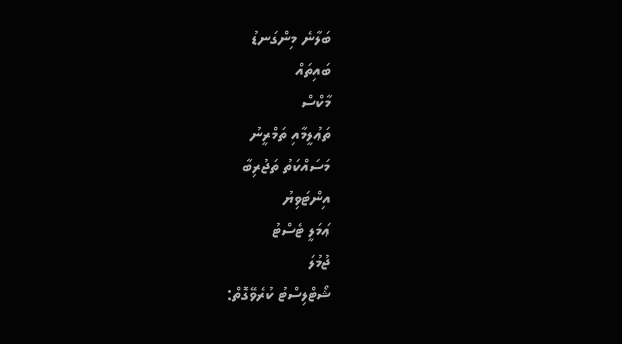ބަލާނެ މިންގަނޑު
ބައިތައް
މާކްސް
ތަޢުލީމާއި ތަމްރީނު
މަސައްކަތު ތަޖުރިބާ
އިންޓަވިޔު
ޢަމަލީ ޓެސްޓު
ޖުމުލަ
ޝޯޓްލިސްޓު ކުރެވޭގޮތް: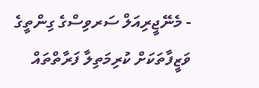- މެނޭޖީރިއަލް ސަރވިސްގެ ގިންތީގެ ވަޒީފާތަކަށް ކުރިމަތިލާ ފަރާތްތައް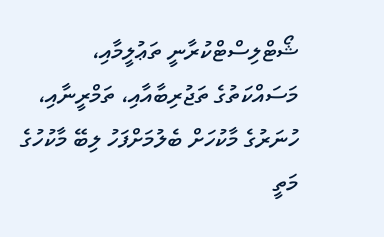ޝޯޓްލިސްޓްކުރާނީ ތަޢުލީމާއި، މަސައްކަތުގެ ތަޖުރިބާއާއި، ތަމްރީނާއި، ހުނަރުގެ މާކުހަށް ބެލުމަށްފަހު ލިބޭ މާކުހުގެ މަތީ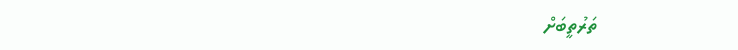ތަރުތީބަށް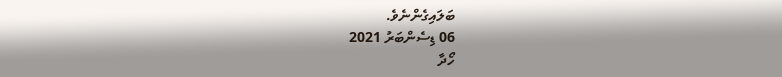ބަލައިގެންނެވެ.
06 ޑިސެންބަރު 2021
ހޯދާ